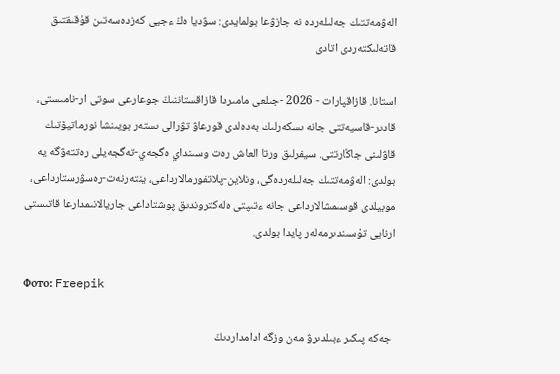الەۋمەتتىك جەلىلەردە نە جازۋعا بولمايدى: سۋديا ەڭ ءجيى كەزدەسەتىن قۇقىقتىق قاتەلىكتەردى اتادى

استانا. قازاقپارات - 2026 -جىلعى مامىردا قازاقستاننىڭ جوعارعى سوتى ار-نامىستى، قادىر-قاسيەتتى جانە ىسكەرلىك بەدەلدى قورعاۋ تۋرالى ىستەر بويىنشا نورماتيۆتىك قاۋلىنى جاڭارتتى. سيفرلىق ورتا العاش رەت وسىنداي ەگجەي-تەگجەيلى رەتتەۋگە يە بولدى: الەۋمەتتىك جەلىلەردەگى، ونلاين-پلاتفورمالارداعى، ينتەرنەت-رەسۋرستارداعى، موبيلدى قوسىمشالارداعى جانە ءتىپتى ەلەكتروندىق پوشتاداعى جاريالانىمدارعا قاتىستى ارنايى تۇسىندىرمەلەر پايدا بولدى.

Фото: Freepik

 جەكە پىكىر ءبىلدىرۋ مەن وزگە ادامداردىڭ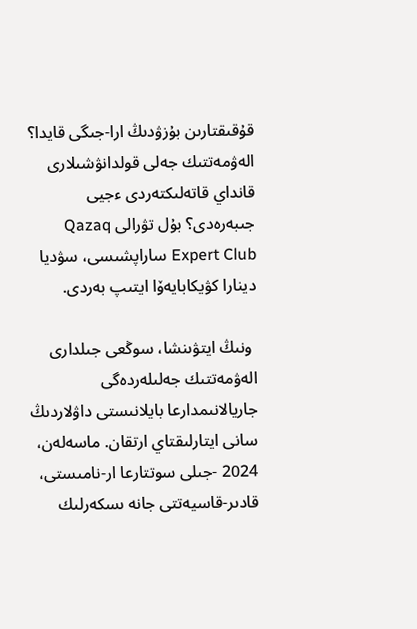قۇقىقتارىن بۇزۋدىڭ ارا-جىگى قايدا؟ الەۋمەتتىك جەلى قولدانۋشىلارى قانداي قاتەلىكتەردى ءجيى جىبەرەدى؟ بۇل تۋرالى Qazaq Expert Club ساراپشىسى، سۋديا دينارا كۋيكابايەۆا ايتىپ بەردى.

 ونىڭ ايتۋىنشا، سوڭعى جىلدارى الەۋمەتتىك جەلىلەردەگى جاريالانىمدارعا بايلانىستى داۋلاردىڭ سانى ايتارلىقتاي ارتقان. ماسەلەن، 2024 -جىلى سوتتارعا ار-نامىستى، قادىر-قاسيەتتى جانە ىسكەرلىك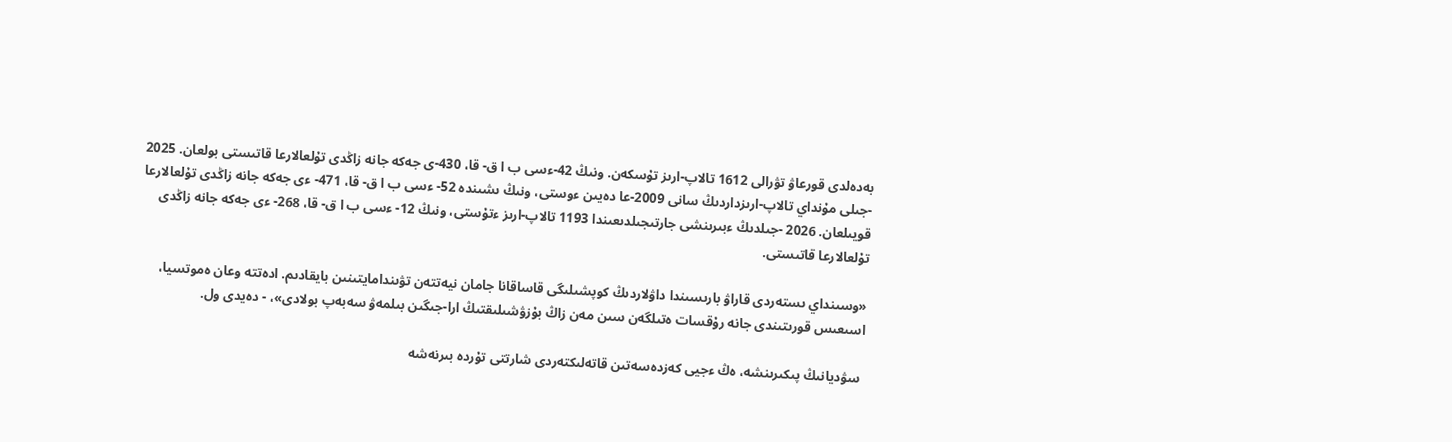بەدەلدى قورعاۋ تۋرالى 1612 تالاپ-ارىز تۇسكەن. ونىڭ 42-ءسى ب ا ق- قا، 430-ى جەكە جانە زاڭدى تۇلعالارعا قاتىستى بولعان. 2025 -جىلى مۇنداي تالاپ-ارىزداردىڭ سانى 2009-عا دەيىن ءوستى، ونىڭ ىشىندە 52- ءسى ب ا ق- قا، 471- ءى جەكە جانە زاڭدى تۇلعالارعا قويىلعان. 2026 -جىلدىڭ ءبىرىنشى جارتىجىلدىعىندا 1193 تالاپ-ارىز ءتۇستى، ونىڭ 12- ءسى ب ا ق- قا، 268- ءى جەكە جانە زاڭدى تۇلعالارعا قاتىستى.

«وسىنداي ىستەردى قاراۋ بارىسىندا داۋلاردىڭ كوپشىلىگى قاساقانا جامان نيەتتەن تۋىندامايتىنىن بايقادىم. ادەتتە وعان ەموتسيا، اسىعىس قورىتىندى جانە رۇقسات ەتىلگەن سىن مەن زاڭ بۇزۋشىلىقتىڭ ارا-جىگىن بىلمەۋ سەبەپ بولادى»، - دەيدى ول.

 سۋديانىڭ پىكىرىنشە، ەڭ ءجيى كەزدەسەتىن قاتەلىكتەردى شارتتى تۇردە بىرنەشە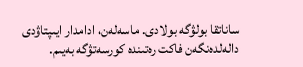ساناتقا بولۋگە بولادى. ماسەلەن، ادامدار ايىپتاۋدى دالەلدەنگەن فاكت رەتىندە كورسەتۋگە بەيىم.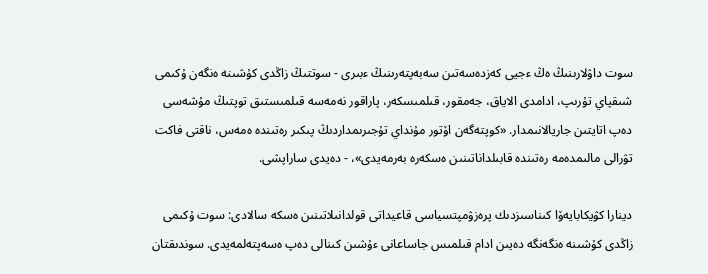سوت داۋلارىنىڭ ەڭ ءجيى كەزدەسەتىن سەبەپتەرىنىڭ ءبىرى - سوتتىڭ زاڭدى كۇشىنە ەنگەن ۇكىمى شىقپاي تۇرىپ، ادامدى الاياق، جەمقور، قىلمىسكەر، پاراقور نەمەسە قىلمىستىق توپتىڭ مۇشەسى دەپ اتايتىن جاريالانىمدار. «كوپتەگەن اۆتور مۇنداي تۇجىرىمداردىڭ پىكىر رەتىندە ەمەس، ناقتى فاكت تۋرالى مالىمدەمە رەتىندە قابىلداناتىنىن ەسكەرە بەرمەيدى»، - دەيدى ساراپشى.

دينارا كۋيكابايەۆا كىناسىزدىك پرەزۋمپتسياسى قاعيداتى قولدانىلاتىنىن ەسكە سالادى: سوت ۇكىمى زاڭدى كۇشىنە ەنگەنگە دەيىن ادام قىلمىس جاساعانى ءۇشىن كىنالى دەپ ەسەپتەلمەيدى. سوندىقتان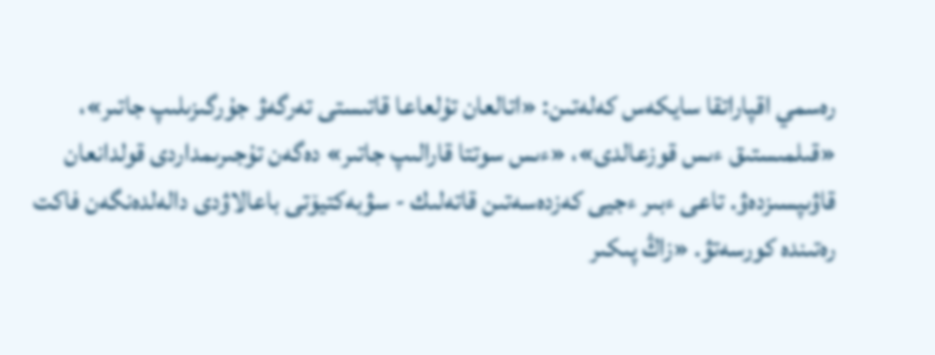رەسمي اقپاراتقا سايكەس كەلەتىن: «اتالعان تۇلعاعا قاتىستى تەرگەۋ جۇرگىزىلىپ جاتىر»، «قىلمىستىق ءىس قوزعالدى»، «ءىس سوتتا قارالىپ جاتىر» دەگەن تۇجىرىمداردى قولدانعان قاۋىپسىزدەۋ. تاعى ءبىر ءجيى كەزدەسەتىن قاتەلىك - سۋبەكتيۆتى باعالاۋدى دالەلدەنگەن فاكت رەتىندە كورسەتۋ. «زاڭ پىكىر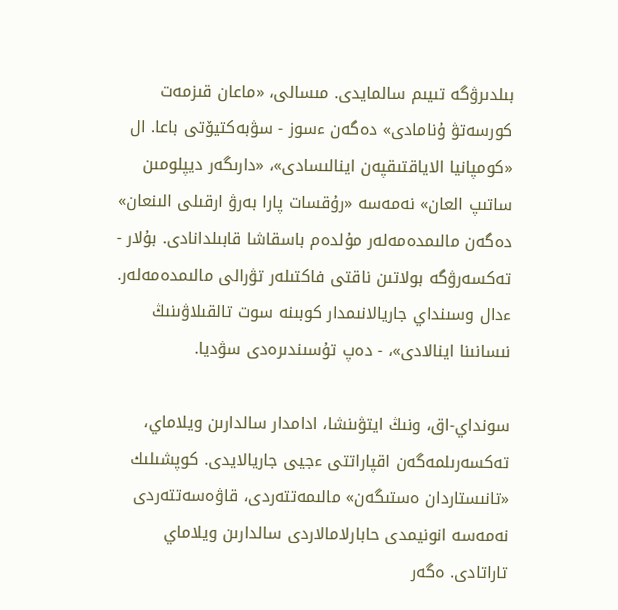بىلدىرۋگە تىيىم سالمايدى. مىسالى، «ماعان قىزمەت كورسەتۋ ۇنامادى» دەگەن ءسوز - سۋبەكتيۆتى باعا. ال «كومپانيا الاياقتىقپەن اينالىسادى»، «دارىگەر ديپلومىن ساتىپ العان» نەمەسە «رۇقسات پارا بەرۋ ارقىلى الىنعان» دەگەن مالىمدەمەلەر مۇلدەم باسقاشا قابىلدانادى. بۇلار - تەكسەرۋگە بولاتىن ناقتى فاكتىلەر تۋرالى مالىمدەمەلەر. ءدال وسىنداي جاريالانىمدار كوبىنە سوت تالقىلاۋىنىڭ نىسانىنا اينالادى»، - دەپ تۇسىندىرەدى سۋديا.

سونداي-اق، ونىڭ ايتۋىنشا، ادامدار سالدارىن ويلاماي، تەكسەرىلمەگەن اقپاراتتى ءجيى جاريالايدى. كوپشىلىك «تانىستاردان ەستىگەن» مالىمەتتەردى، قاۋەسەتتەردى نەمەسە انونيمدى حابارلامالاردى سالدارىن ويلاماي تاراتادى. ەگەر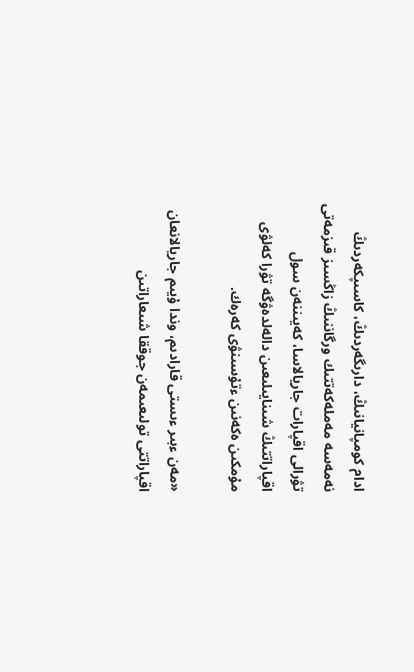ادام كومپانيانىڭ، دارىگەردىڭ، كاسىپكەردىڭ نەمەسە مەملەكەتتىك ورگاننىڭ زاڭسىز قىزمەتى تۋرالى اقپارات جاريالاسا، كەيىننەن سول اقپاراتتىڭ شىنايىلىعىن دالەلدەۋگە تۋرا كەلۋى مۇمكىن ەكەنىن ءتۇسىنۋى كەرەك.

«مەن ءبىر ءىستى قارادىم، وندا ۇيىم جاريالانعان اقپاراتتى تولىعىمەن جوققا شىعاراتىن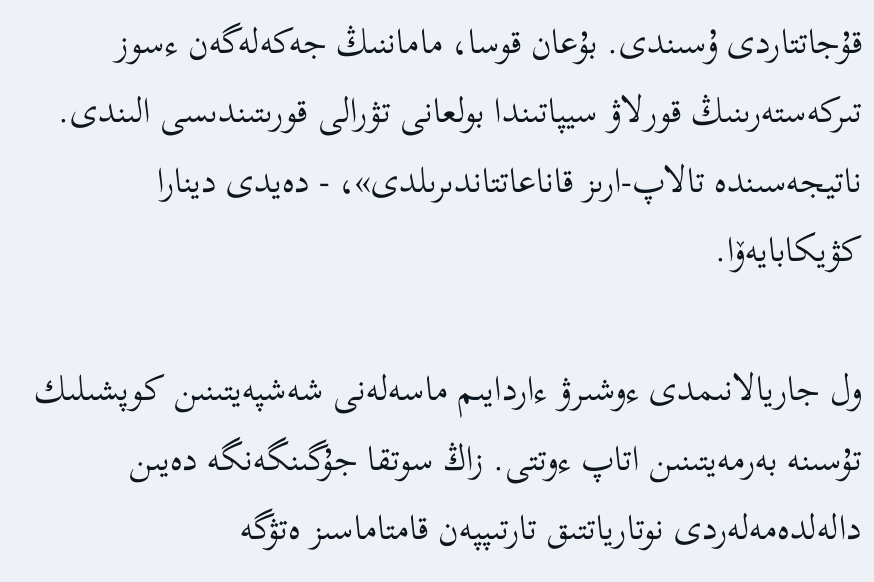قۇجاتتاردى ۇسىندى. بۇعان قوسا، ماماننىڭ جەكەلەگەن ءسوز تىركەستەرىنىڭ قورلاۋ سيپاتىندا بولعانى تۋرالى قورىتىندىسى الىندى. ناتيجەسىندە تالاپ-ارىز قاناعاتتاندىرىلدى»، - دەيدى دينارا كۋيكابايەۆا.

ول جاريالانىمدى ءوشىرۋ ءاردايىم ماسەلەنى شەشپەيتىنىن كوپشىلىك تۇسىنە بەرمەيتىنىن اتاپ ءوتتى. زاڭ سوتقا جۇگىنگەنگە دەيىن دالەلدەمەلەردى نوتارياتتىق تارتىپپەن قامتاماسىز ەتۋگە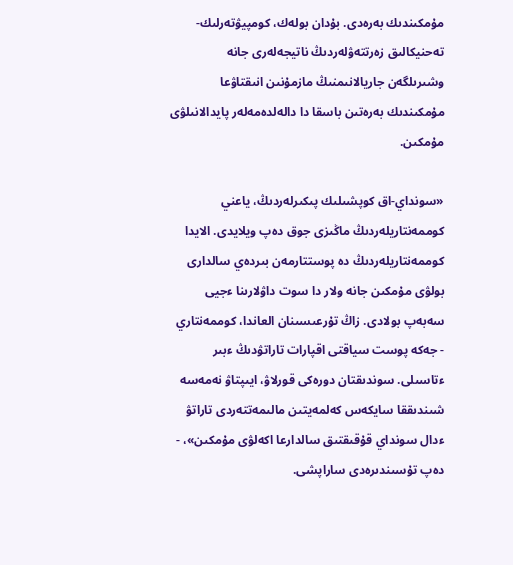مۇمكىندىك بەرەدى. بۇدان بولەك، كومپيۋتەرلىك-تەحنيكالىق زەرتتەۋلەردىڭ ناتيجەلەرى جانە وشىرىلگەن جاريالانىمنىڭ مازمۇنىن انىقتاۋعا مۇمكىندىك بەرەتىن باسقا دا دالەلدەمەلەر پايدالانىلۋى مۇمكىن.

«سونداي-اق كوپشىلىك پىكىرلەردىڭ، ياعني كوممەنتاريلەردىڭ ماڭىزى جوق دەپ ويلايدى. الايدا كوممەنتاريلەردىڭ دە پوستتارمەن بىردەي سالدارى بولۋى مۇمكىن جانە ولار دا سوت داۋلارىنا ءجيى سەبەپ بولادى. زاڭ تۇرعىسىنان العاندا، كوممەنتاري - جەكە پوست سياقتى اقپارات تاراتۋدىڭ ءبىر ءتاسىلى. سوندىقتان دورەكى قورلاۋ، ايىپتاۋ نەمەسە شىندىققا سايكەس كەلمەيتىن مالىمەتتەردى تاراتۋ ءدال سونداي قۇقىقتىق سالدارعا اكەلۋى مۇمكىن»، - دەپ تۇسىندىرەدى ساراپشى.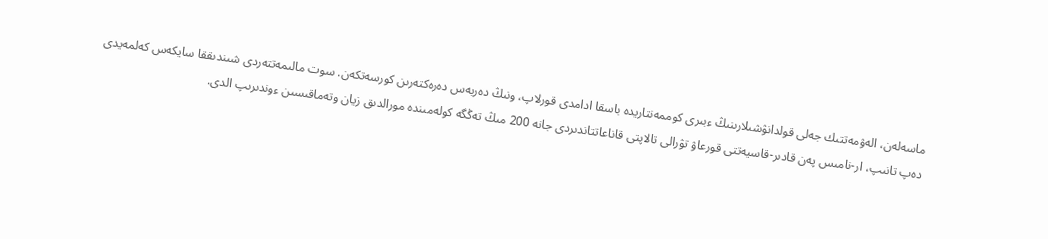ماسەلەن، الەۋمەتتىك جەلى قولدانۋشىلارىنىڭ ءبىرى كوممەنتاريدە باسقا ادامدى قورلاپ، ونىڭ دەربەس دەرەكتەرىن كورسەتكەن. سوت مالىمەتتەردى شىندىققا سايكەس كەلمەيدى دەپ تانىپ، ار-نامىس پەن قادىر-قاسيەتتى قورعاۋ تۋرالى تالاپتى قاناعاتتاندىردى جانە 200 مىڭ تەڭگە كولەمىندە مورالدىق زيان وتەماقىسىن ءوندىرىپ الدى.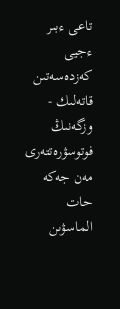تاعى ءبىر ءجيى كەزدەسەتىن قاتەلىك - وزگەنىڭ فوتوسۋرەتتەرى مەن جەكە حات الماسۋىن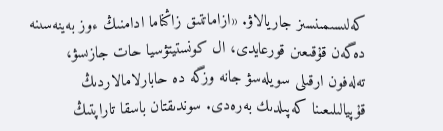كەلىسىمىنسىز جاريالاۋ. «ازاماتتىق زاڭناما ادامنىڭ ءوز بەينەسىنە دەگەن قۇقىعىن قورعايدى، ال كونستيتۋسيا حات جازىسۋ، تەلەفون ارقىلى سويلەسۋ جانە وزگە دە حابارلامالاردىڭ قۇپيالىلىعىنا كەپىلدىك بەرەدى. سوندىقتان باسقا تاراپتىڭ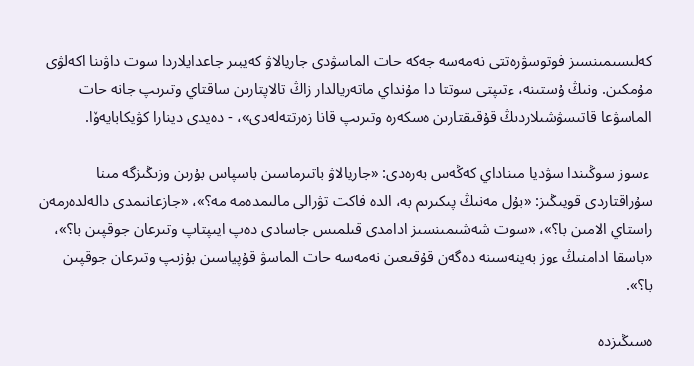كەلىسىمىنسىز فوتوسۋرەتتى نەمەسە جەكە حات الماسۋدى جاريالاۋ كەيبىر جاعدايلاردا سوت داۋىنا اكەلۋى مۇمكىن. ونىڭ ۇستىنە، ءتىپتى سوتتا دا مۇنداي ماتەريالدار زاڭ تالاپتارىن ساقتاي وتىرىپ جانە حات الماسۋعا قاتىسۋشىلاردىڭ قۇقىقتارىن ەسكەرە وتىرىپ قانا زەرتتەلەدى»، - دەيدى دينارا كۋيكابايەۆا.

 ءسوز سوڭىندا سۋديا مىناداي كەڭەس بەرەدى: «جاريالاۋ باتىرماسىن باسپاس بۇرىن وزىڭىزگە مىنا سۇراقتاردى قويىڭىز: «بۇل مەنىڭ پىكىرىم بە، الدە فاكت تۋرالى مالىمدەمە مە؟»، «جازعانىمدى دالەلدەرمەن راستاي الامىن با؟»، «سوت شەشىمىنسىز ادامدى قىلمىس جاسادى دەپ ايىپتاپ وتىرعان جوقپىن با؟»، «باسقا ادامنىڭ ءوز بەينەسىنە دەگەن قۇقىعىن نەمەسە حات الماسۋ قۇپياسىن بۇزىپ وتىرعان جوقپىن با؟».

ەسىڭىزدە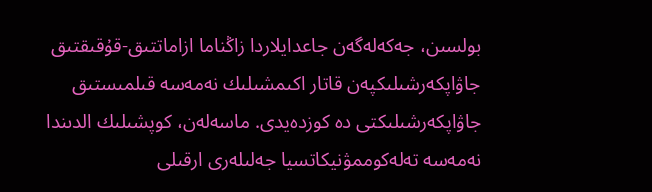بولسىن، جەكەلەگەن جاعدايلاردا زاڭناما ازاماتتىق-قۇقىقتىق جاۋاپكەرشىلىكپەن قاتار اكىمشىلىك نەمەسە قىلمىستىق جاۋاپكەرشىلىكتى دە كوزدەيدى. ماسەلەن، كوپشىلىك الدىندا نەمەسە تەلەكوممۋنيكاتسيا جەلىلەرى ارقىلى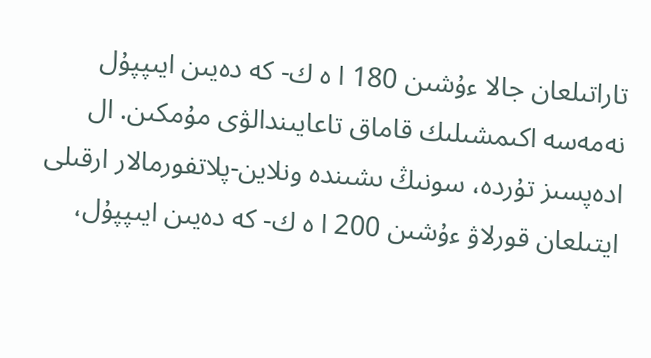تاراتىلعان جالا ءۇشىن 180 ا ە ك- كە دەيىن ايىپپۇل نەمەسە اكىمشىلىك قاماق تاعايىندالۋى مۇمكىن. ال ادەپسىز تۇردە، سونىڭ ىشىندە ونلاين-پلاتفورمالار ارقىلى ايتىلعان قورلاۋ ءۇشىن 200 ا ە ك- كە دەيىن ايىپپۇل،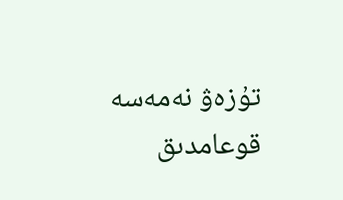تۇزەۋ نەمەسە قوعامدىق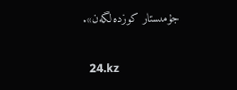جۇمىستار كوزدەلگەن».

  24.kz